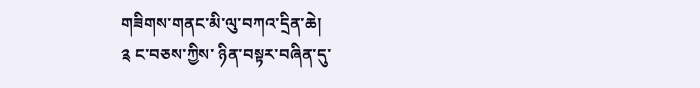གཟིགས་གནང་མི་ལུ་བཀའ་དྲིན་ཆེ།
༉ ང་བཅས་ཀྱིས་ ཉིན་བསྟར་བཞིན་དུ་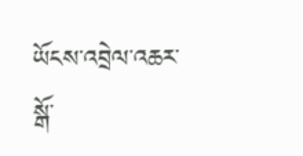ཡོངས་འབྲེལ་འཆར་སྒོ་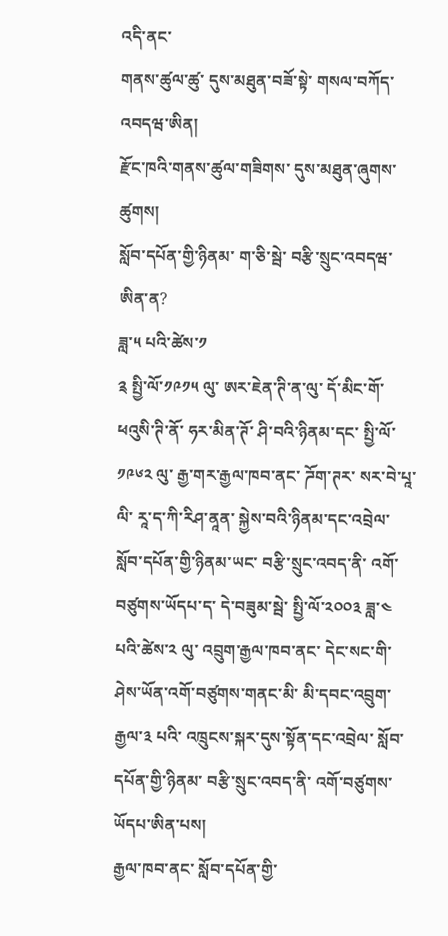འདི་ནང་
གནས་ཚུལ་ཚུ་ དུས་མཐུན་བཟོ་སྟེ་ གསལ་བཀོད་འབདཝ་ཨིན།
རྫོང་ཁའི་གནས་ཚུལ་གཟིགས་ དུས་མཐུན་ཞུགས་ཚུགས།
སློབ་དཔོན་གྱི་ཉིནམ་ ག་ཅི་སྦེ་ བརྩི་སྲུང་འབདཝ་ཨིན་ན?
ཟླ་༥ པའི་ཚེས་༡
༉ སྤྱི་ལོ་༡༩༡༥ ལུ་ ཨར་ཇེན་ཊི་ན་ལུ་ དོ་མིང་གོ་ ཕའུསི་ཊི་ནོ་ ཧར་མིན་ཊོ་ ཤི་བའི་ཉིནམ་དང་ སྤྱི་ལོ་༡༩༦༢ ལུ་ རྒྱ་གར་རྒྱལ་ཁབ་ནང་ ཌོག་ཊར་ སར་བེ་པཱ་ལི་ རཱ་ད་ཀི་རིཤ་ནཱན་ སྐྱེས་བའི་ཉིནམ་དང་འབྲེལ་ སློབ་དཔོན་གྱི་ཉིནམ་ཡང་ བརྩི་སྲུང་འབད་ནི་ འགོ་བཙུགས་ཡོདཔ་ད་ དེ་བཟུམ་སྦེ་ སྤྱི་ལོ་༢༠༠༣ ཟླ་༤ པའི་ཚེས་༢ ལུ་ འབྲུག་རྒྱལ་ཁབ་ནང་ དེང་སང་གི་ ཤེས་ཡོན་འགོ་བཙུགས་གནང་མི་ མི་དབང་འབྲུག་རྒྱལ་༣ པའི་ འཁྲུངས་སྐར་དུས་སྟོན་དང་འབྲེལ་ སློབ་དཔོན་གྱི་ཉིནམ་ བརྩི་སྲུང་འབད་ནི་ འགོ་བཙུགས་ཡོདཔ་ཨིན་པས།
རྒྱལ་ཁབ་ནང་ སློབ་དཔོན་གྱི་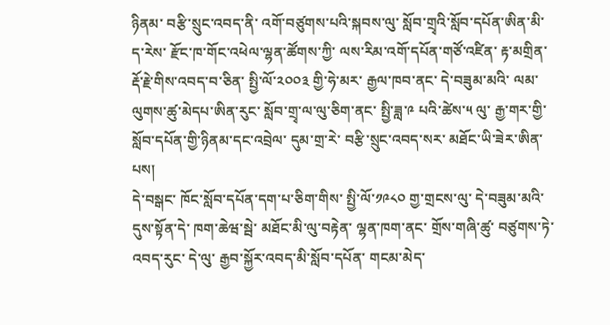ཉིནམ་ བརྩི་སྲུང་འབད་ནི་ འགོ་བཙུགས་པའི་སྐབས་ལུ་ སློབ་གྲྭའི་སློབ་དཔོན་ཨིན་མི་ ད་རེས་ རྫོང་ཁ་གོང་འཕེལ་ལྷན་ཚོགས་ཀྱི་ ལས་རིམ་འགོ་དཔོན་གཙོ་འཛིན་ རྟ་མགྲིན་རྡོ་རྗེ་གིས་འབད་བ་ཅིན་ སྤྱི་ལོ་༢༠༠༣ གྱི་ཧེ་མར་ རྒྱལ་ཁབ་ནང་ དེ་བཟུམ་མའི་ ལམ་ལུགས་ཚུ་མེདཔ་ཨིན་རུང་ སློབ་གྲྭ་ལ་ལུ་ཅིག་ནང་ སྤྱི་ཟླ་༩ པའི་ཚེས་༥ ལུ་ རྒྱ་གར་གྱི་ སློབ་དཔོན་གྱི་ཉིནམ་དང་འབྲེལ་ དུམ་གྲ་རེ་ བརྩི་སྲུང་འབད་སར་ མཐོང་ཡི་ཟེར་ཨིན་པས།
དེ་བསྒང་ ཁོང་སློབ་དཔོན་དག་པ་ཅིག་གིས་ སྤྱི་ལོ་༡༩༨༠ གྱ་གྲངས་ལུ་ དེ་བཟུམ་མའི་ དུས་སྟོན་དེ་ ཁག་ཆེཝ་སྦེ་ མཐོང་མི་ལུ་བརྟེན་ ལྷན་ཁག་ནང་ གྲོས་གཞི་ཚུ་ བཙུགས་ཏེ་འབད་རུང་ དེ་ལུ་ རྒྱབ་སྐྱོར་འབད་མི་སློབ་དཔོན་ གངམ་མེད་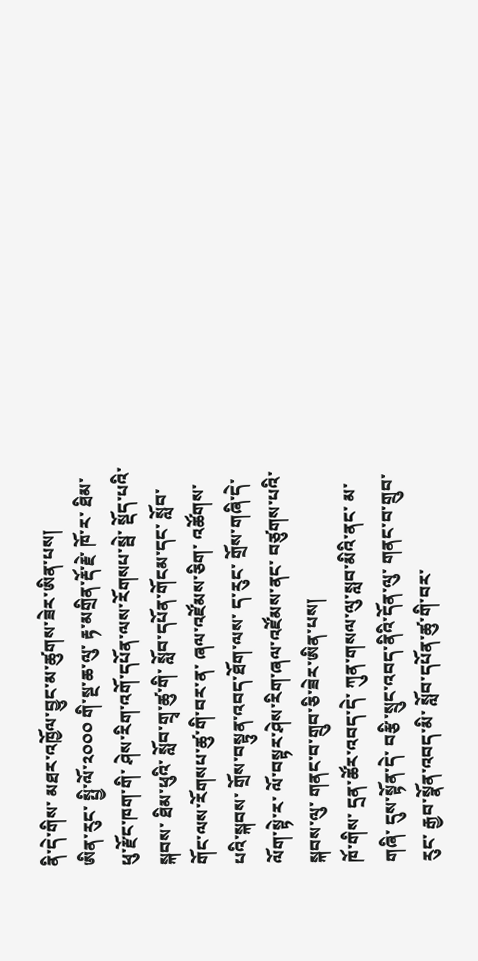ནི་དེ་གིས་ མཐར་འཁྱོལ་བྱུང་མ་ཚུགས་ཟེར་ཨིན་པས།
ཨིན་རུང་ སྤྱི་ལོ་༢༠༠༠ གི་སྔ་ཆ་ལུ་ རྟ་མགྲིན་རྡོ་རྗེ་ ཁོ་ར་ ཐིམ་ཕུ་རྫོང་ཁག་གི་ ཤེས་རིག་འགོ་དཔོན་ལས་རོགསཔ་སྦེ་ སྡོད་པའི་སྐབས་ ཐིམ་ཕུའི་ སློབ་གྲྭ་ཚུ་གི་ སློབ་དཔོན་གོངམ་དང་ སློབ་གོང་ལས་རོགསཔ་ཚུ་གི་བར་ན་ ཞལ་འཛོམས་ཅིག་ འཚོགས་པའི་སྐབས་ གྲོས་བསྟུན་འབད་ཐོག་ལས་ ད་རུང་ གྲོས་གཞི་དེ་ ལོག་སྟེ་ར་ ལོ་བསྟར་ཤེས་རིག་ཞལ་འཛོམས་ནང་ བཙུགས་པའི་སྐབས་ལུ་ གནང་བ་གྲུབ་ཅི་ཟེར་ཨིན་པས།
ཁོ་གིས་ དྲན་ཚོར་འབད་དེ་ ཀུན་གསལ་ལུ་སླབ་མིའི་ནང་ མ་གཞི་ དུས་སྟོན་དེ་ བརྩི་སྲུང་འབད་ནིའི་དོན་ལུ་ གནང་བ་གྲུབ་རུང་ རྒྱབ་སྣོན་འབད་མི་ སློབ་དཔོན་ཚུ་གི་བར་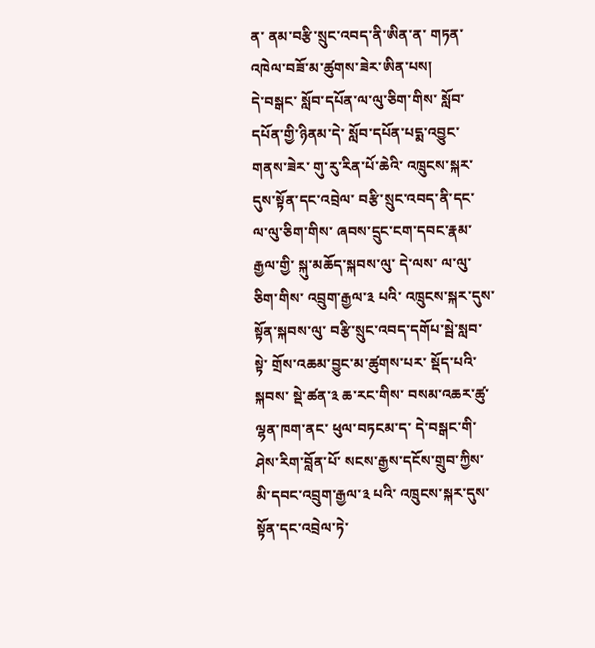ན་ ནམ་བརྩི་སྲུང་འབད་ནི་ཨིན་ན་ གཏན་འཁེལ་བཟོ་མ་ཚུགས་ཟེར་ཨིན་པས།
དེ་བསྒང་ སློབ་དཔོན་ལ་ལུ་ཅིག་གིས་ སློབ་དཔོན་གྱི་ཉིནམ་དེ་ སློབ་དཔོན་པདྨ་འབྱུང་གནས་ཟེར་ གུ་རུ་རིན་པོ་ཆེའི་ འཁྲུངས་སྐར་དུས་སྟོན་དང་འབྲེལ་ བརྩི་སྲུང་འབད་ནི་དང་ ལ་ལུ་ཅིག་གིས་ ཞབས་དྲུང་ངག་དབང་རྣམ་རྒྱལ་གྱི་ སྐུ་མཆོད་སྐབས་ལུ་ དེ་ལས་ ལ་ལུ་ཅིག་གིས་ འབྲུག་རྒྱལ་༣ པའི་ འཁྲུངས་སྐར་དུས་སྟོན་སྐབས་ལུ་ བརྩི་སྲུང་འབད་དགོཔ་སྦེ་སླབ་སྟེ་ གྲོས་འཆམ་བྱུང་མ་ཚུགས་པར་ སྡོད་པའི་སྐབས་ སྡེ་ཚན་༣ ཆ་རང་གིས་ བསམ་འཆར་ཚུ་ ལྷན་ཁག་ནང་ ཕུལ་བཏངམ་ད་ དེ་བསྒང་གི་ ཤེས་རིག་བློན་པོ་ སངས་རྒྱས་དངོས་གྲུབ་ཀྱིས་ མི་དབང་འབྲུག་རྒྱལ་༣ པའི་ འཁྲུངས་སྐར་དུས་སྟོན་དང་འབྲེལ་ཏེ་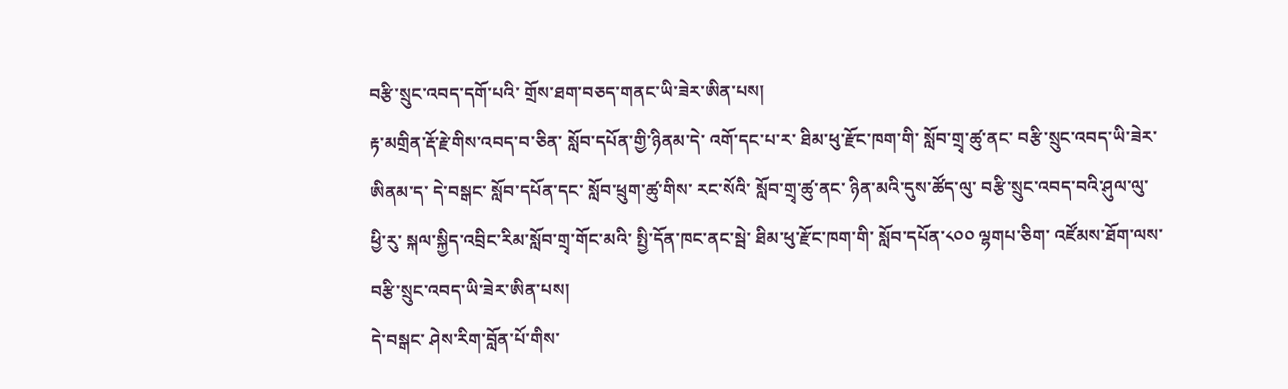བརྩི་སྲུང་འབད་དགོ་པའི་ གྲོས་ཐག་བཅད་གནང་ཡི་ཟེར་ཨིན་པས།
རྟ་མགྲིན་རྡོ་རྗེ་གིས་འབད་བ་ཅིན་ སློབ་དཔོན་གྱི་ཉིནམ་དེ་ འགོ་དང་པ་ར་ ཐིམ་ཕུ་རྫོང་ཁག་གི་ སློབ་གྲྭ་ཚུ་ནང་ བརྩི་སྲུང་འབད་ཡི་ཟེར་ཨིནམ་ད་ དེ་བསྒང་ སློབ་དཔོན་དང་ སློབ་ཕྲུག་ཚུ་གིས་ རང་སོའི་ སློབ་གྲྭ་ཚུ་ནང་ ཉིན་མའི་དུས་ཚོད་ལུ་ བརྩི་སྲུང་འབད་བའི་ཤུལ་ལུ་ ཕྱི་རུ་ སྐལ་སྐྱིད་འབྲིང་རིམ་སློབ་གྲྭ་གོང་མའི་ སྤྱི་དོན་ཁང་ནང་སྦེ་ ཐིམ་ཕུ་རྫོང་ཁག་གི་ སློབ་དཔོན་༨༠༠ ལྷགཔ་ཅིག་ འཛོམས་ཐོག་ལས་ བརྩི་སྲུང་འབད་ཡི་ཟེར་ཨིན་པས།
དེ་བསྒང་ ཤེས་རིག་བློན་པོ་གིས་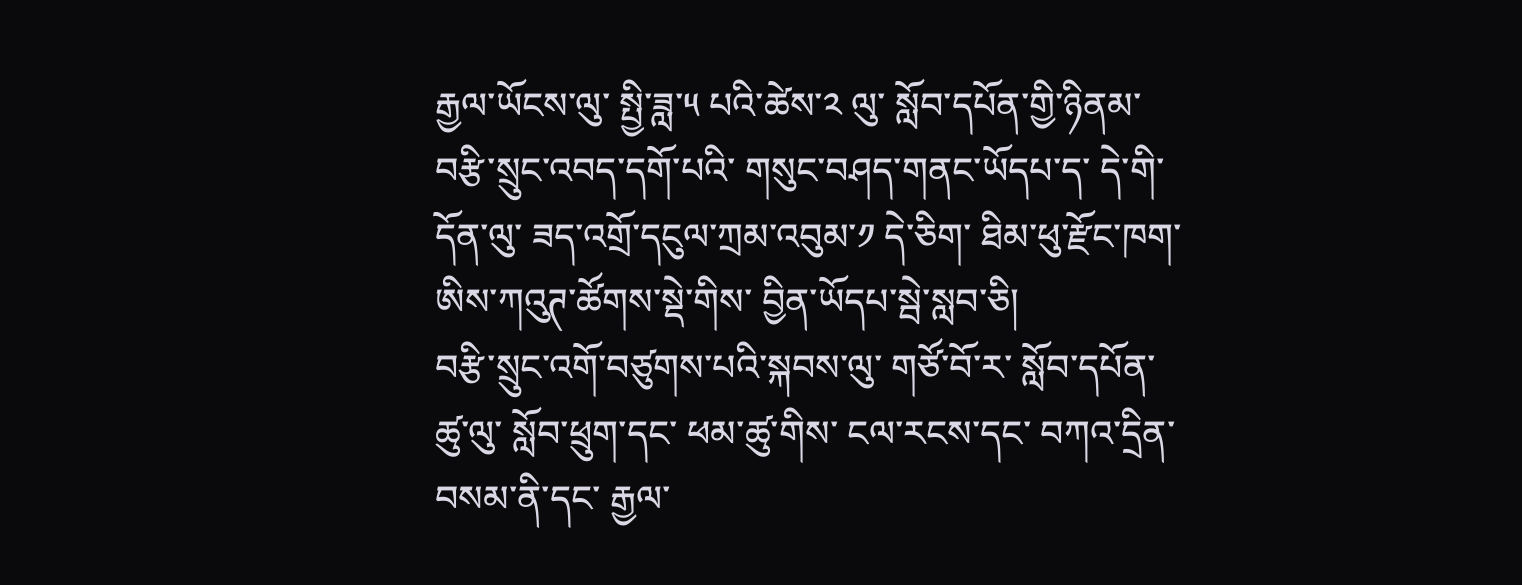རྒྱལ་ཡོངས་ལུ་ སྤྱི་ཟླ་༥ པའི་ཚེས་༢ ལུ་ སློབ་དཔོན་གྱི་ཉིནམ་ བརྩི་སྲུང་འབད་དགོ་པའི་ གསུང་བཤད་གནང་ཡོདཔ་ད་ དེ་གི་དོན་ལུ་ ཟད་འགྲོ་དངུལ་ཀྲམ་འབུམ་༡ དེ་ཅིག་ ཐིམ་ཕུ་རྫོང་ཁག་ ཨིས་ཀའུཊ་ཚོགས་སྡེ་གིས་ བྱིན་ཡོདཔ་སྦེ་སླབ་ཅི།
བརྩི་སྲུང་འགོ་བཙུགས་པའི་སྐབས་ལུ་ གཙོ་བོ་ར་ སློབ་དཔོན་ཚུ་ལུ་ སློབ་ཕྲུག་དང་ ཕམ་ཚུ་གིས་ ངལ་རངས་དང་ བཀའ་དྲིན་བསམ་ནི་དང་ རྒྱལ་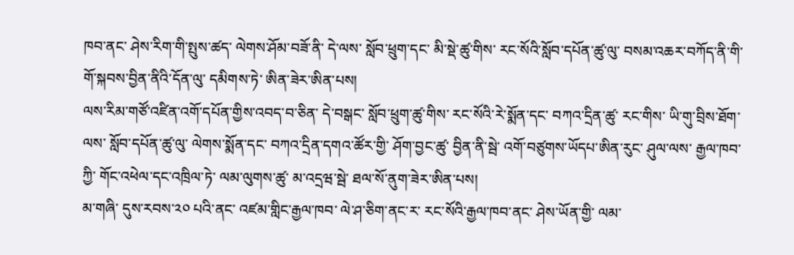ཁབ་ནང་ ཤེས་རིག་གི་སྤུས་ཚད་ ལེགས་ཤོམ་བཟོ་ནི་ དེ་ལས་ སློབ་ཕྲུག་དང་ མི་སྡེ་ཚུ་གིས་ རང་སོའི་སློབ་དཔོན་ཚུ་ལུ་ བསམ་འཆར་བཀོད་ནི་གི་ གོ་སྐབས་བྱིན་ནིའི་དོན་ལུ་ དམིགས་ཏེ་ ཨིན་ཟེར་ཨིན་པས།
ལས་རིམ་གཙོ་འཛིན་འགོ་དཔོན་གྱིས་འབད་བ་ཅིན་ དེ་བསྒང་ སློབ་ཕྲུག་ཚུ་གིས་ རང་སོའི་རེ་སྨོན་དང་ བཀའ་དྲིན་ཚུ་ རང་གིས་ ཡི་གུ་བྲིས་ཐོག་ལས་ སློབ་དཔོན་ཚུ་ལུ་ ལེགས་སྨོན་དང་ བཀའ་དྲིན་དགའ་ཚོར་གྱི་ ཤོག་བྱང་ཚུ་ བྱིན་ནི་སྦེ་ འགོ་བཙུགས་ཡོདཔ་ཨིན་རུང་ ཤུལ་ལས་ རྒྱལ་ཁབ་ཀྱི་ གོང་འཕེལ་དང་འཁྲིལ་ཏེ་ ལམ་ལུགས་ཚུ་ མ་འདྲཝ་སྦེ་ ཐལ་སོ་ནུག་ཟེར་ཨིན་པས།
མ་གཞི་ དུས་རབས་༢༠ པའི་ནང་ འཛམ་གླིང་རྒྱལ་ཁབ་ ལེ་ཤ་ཅིག་ནང་ར་ རང་སོའི་རྒྱལ་ཁབ་ནང་ ཤེས་ཡོན་གྱི་ ལམ་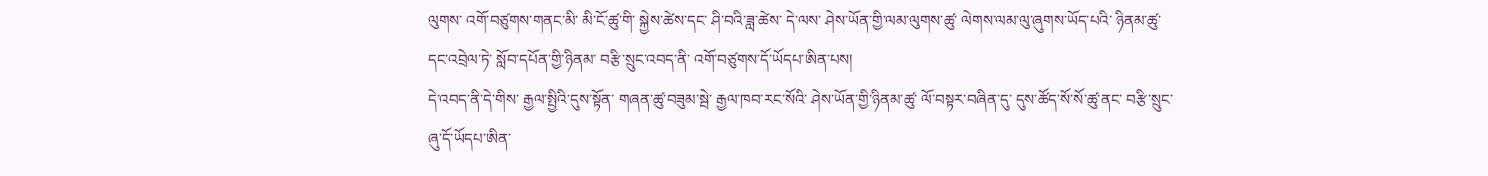ལུགས་ འགོ་བཙུགས་གནང་མི་ མི་ངོ་ཚུ་གི་ སྐྱེས་ཚེས་དང་ ཤི་བའི་ཟླ་ཚེས་ དེ་ལས་ ཤེས་ཡོན་གྱི་ལམ་ལུགས་ཚུ་ ལེགས་ལམ་ལུ་ཞུགས་ཡོད་པའི་ ཉིནམ་ཚུ་དང་འབྲེལ་ཏེ་ སློབ་དཔོན་གྱི་ཉིནམ་ བརྩི་སྲུང་འབད་ནི་ འགོ་བཙུགས་དོ་ཡོདཔ་ཨིན་པས།
དེ་འབད་ནི་དེ་གིས་ རྒྱལ་སྤྱིའི་དུས་སྟོན་ གཞན་ཚུ་བཟུམ་སྦེ་ རྒྱལ་ཁབ་རང་སོའི་ ཤེས་ཡོན་གྱི་ཉིནམ་ཚུ་ ལོ་བསྟར་བཞིན་དུ་ དུས་ཚོད་སོ་སོ་ཚུ་ནང་ བརྩི་སྲུང་ཞུ་དོ་ཡོདཔ་ཨིན་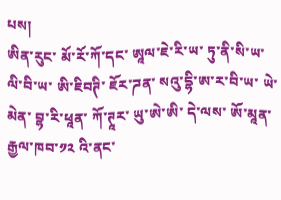པས།
ཨིན་རུང་ མོ་རོ་ཀོ་དང་ ཨཱལ་ཇེ་རི་ཡ་ ཏུ་ནི་སི་ཡ་ ལི་བི་ཡ་ ཨི་ཇིབཊི་ ཇོར་ཌན་ སའུ་དྷི་ཨ་ར་བི་ཡ་ ཡེ་མེན་ བྷ་རི་ཕཱན་ ཀོ་ཊཱར་ ཡུ་ཨེ་ཨི་ དེ་ལས་ ཨོ་མཱན་རྒྱལ་ཁབ་༡༢ འི་ནང་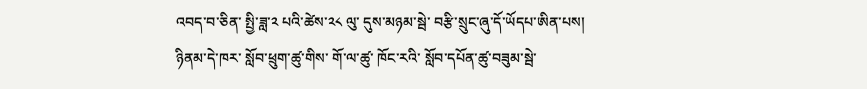འབད་བ་ཅིན་ སྤྱི་ཟླ་༢ པའི་ཚེས་༢༨ ལུ་ དུས་མཉམ་སྦེ་ བརྩི་སྲུང་ཞུ་དོ་ཡོདཔ་ཨིན་པས།
ཉིནམ་དེ་ཁར་ སློབ་ཕྲུག་ཚུ་གིས་ གོ་ལ་ཚུ་ ཁོང་རའི་ སློབ་དཔོན་ཚུ་བཟུམ་སྦེ་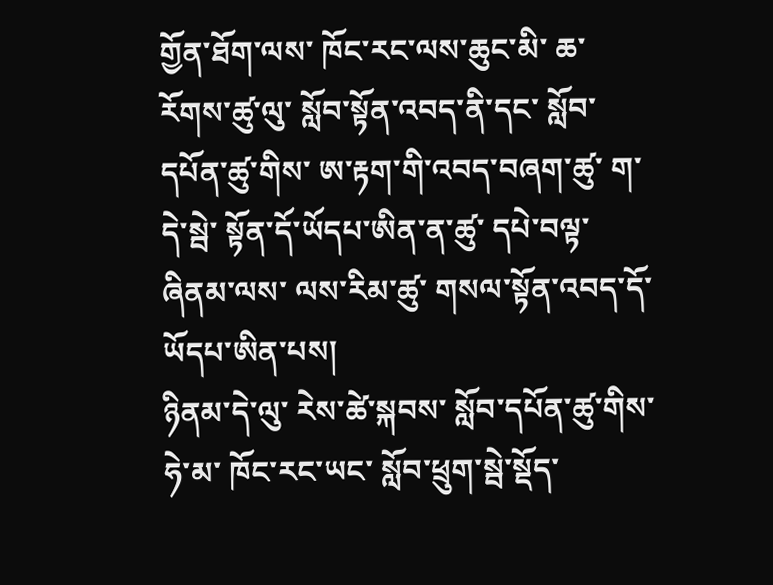གྱོན་ཐོག་ལས་ ཁོང་རང་ལས་ཆུང་མི་ ཆ་རོགས་ཚུ་ལུ་ སློབ་སྟོན་འབད་ནི་དང་ སློབ་དཔོན་ཚུ་གིས་ ཨ་རྟག་གི་འབད་བཞག་ཚུ་ ག་དེ་སྦེ་ སྟོན་དོ་ཡོདཔ་ཨིན་ན་ཚུ་ དཔེ་བལྟ་ཞིནམ་ལས་ ལས་རིམ་ཚུ་ གསལ་སྟོན་འབད་དོ་ཡོདཔ་ཨིན་པས།
ཉིནམ་དེ་ལུ་ རེས་ཚེ་སྐབས་ སློབ་དཔོན་ཚུ་གིས་ ཧེ་མ་ ཁོང་རང་ཡང་ སློབ་ཕྲུག་སྦེ་སྡོད་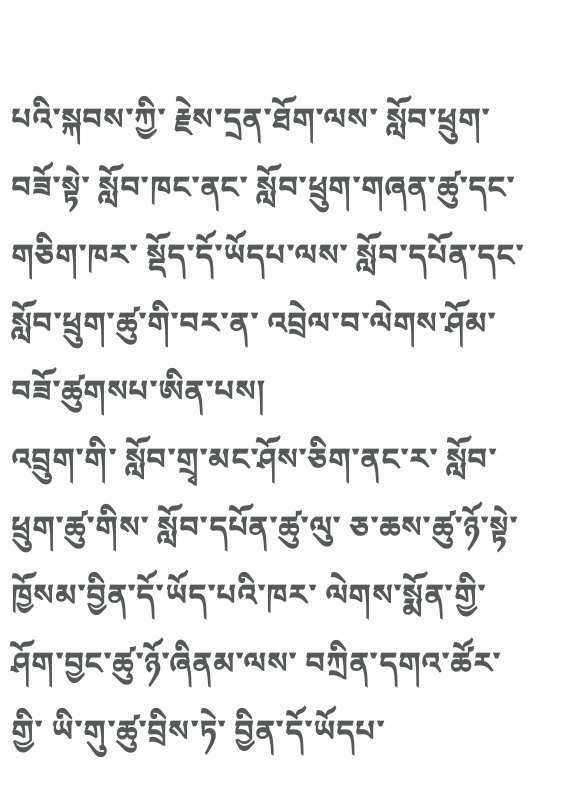པའི་སྐབས་ཀྱི་ རྗེས་དྲན་ཐོག་ལས་ སློབ་ཕྲུག་བཟོ་སྟེ་ སློབ་ཁང་ནང་ སློབ་ཕྲུག་གཞན་ཚུ་དང་གཅིག་ཁར་ སྡོད་དོ་ཡོདཔ་ལས་ སློབ་དཔོན་དང་ སློབ་ཕྲུག་ཚུ་གི་བར་ན་ འབྲེལ་བ་ལེགས་ཤོམ་ བཟོ་ཚུགསཔ་ཨིན་པས།
འབྲུག་གི་ སློབ་གྲྭ་མང་ཤོས་ཅིག་ནང་ར་ སློབ་ཕྲུག་ཚུ་གིས་ སློབ་དཔོན་ཚུ་ལུ་ ཅ་ཆས་ཚུ་ཉོ་སྟེ་ ཁྱོསམ་བྱིན་དོ་ཡོད་པའི་ཁར་ ལེགས་སྨོན་གྱི་ ཤོག་བྱང་ཚུ་ཉོ་ཞིནམ་ལས་ བཀྲིན་དགའ་ཚོར་གྱི་ ཡི་གུ་ཚུ་བྲིས་ཏེ་ བྱིན་དོ་ཡོདཔ་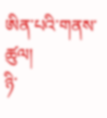ཨིན་པའི་གནས་ཚུལ།
ཉི་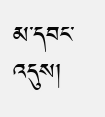མ་དབང་འདུས།